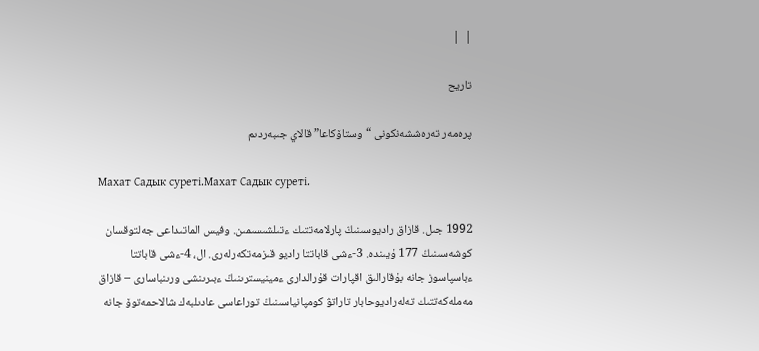|  |

تاريح

پرەمەر تەرەششەنكونى “وستاۆكاعا” قالاي جىبەردىم

Махат Садык суреті.Махат Садык суреті.

1992 جىل. قازاق راديوسىنىڭ پارلامەتتىك ءتىلشىسىمىن. وفيس الماتىداعى جەلتوقسان كوشەسىنىڭ 177 ۇيىندە. 3-ءشى قاباتتا راديو قىزمەتكەرلەرى. ال، 4-ءشى قاباتتا ءباسپاسوز جانە بۇقارالىق اقپارات قۇرالدارى ءمينيسترىنىڭ ءبىرىنشى ورىنباسارى – قازاق مەملەكەتتىك تەلەراديوحابار تاراتۋ كومپانياسىنىڭ توراعاسى عادىلبەك شالاحمەتوۆ جانە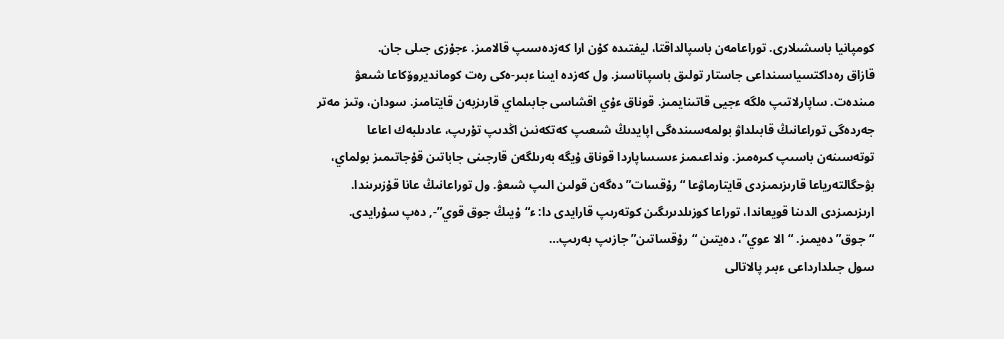كومپانيا باسشىلارى. توراعامەن باسپالداقتا، ليفتىدە كۇن ارا كەزدەسىپ قالامىز. ءجۇزى جىلى جان.
قازاق رەداكتسياسىنداعى جاستار تولىق باسپاناسىز. ول كەزدە ايىنا ءبىر-ەكى رەت كومانديروۆكاعا شىعۋ مىندەت. ساپارلاتىپ ەلگە ءجيى قاتىنايمىز. قوناق ءۇي اقشاسى جابىلماي قارىزبەن قايتامىز. سودان، وتىز مەتر جەردەگى توراعانىڭ قابىلداۋ بولمەسىندەگى اپايدىڭ شىعىپ كەتكەنىن اڭدىپ تۇرىپ، عادىلبەك اعاعا توتەسىنەن باسىپ كىرەمىز. ونداعىمىز ءىسساپاردا قوناق ۇيگە بەرىلگەن قارجىنى جاباتىن قۇجاتىمىز بولماي، بۋحگالتەرياعا قارىزىمىزدى قايتارماۋعا “رۇقسات” دەگەن قولىن الىپ شىعۋ. ول توراعانىڭ عانا قۇزىرىندا. ارىزىمىزدى الدىنا قويعاندا، توراعا كوزىلدىرىگىن كوتەرىپ قارايدى دا: ء“ۇيىڭ جوق قوي”-, دەپ سۇرايدى. “جوق” دەيمىز. “الا عوي”، دەيتىن “رۇقساتىن” جازىپ بەرىپ…
سول جىلدارداعى ءبىر پالاتالى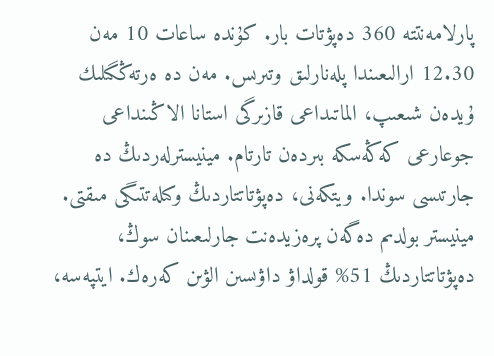پارلامەنتتە 360 دەپۋتات بار. كۇندە ساعات 10 مەن 12.30 ارالىعىندا پلەنارلىق وتىرىس. مەن دە ەرتەڭگىلىك ۇيدەن شىعىپ، الماتىداعى قازىرگى استانا الاڭىنداعى جوعارعى كەڭەسكە بىردەن تارتام. مينيسترلەردىڭ دە جارتىسى سوندا. ويتكەنى، دەپۋتاتتاردىڭ وكىلەتتىگى مىقتى. مينيستر بولدىم دەگەن پرەزيدەنت جارلىعىنان سوڭ، دەپۋتاتتاردىڭ 51% قولداۋ داۋىسىن الۋىن كەرەك. ايتپەسە،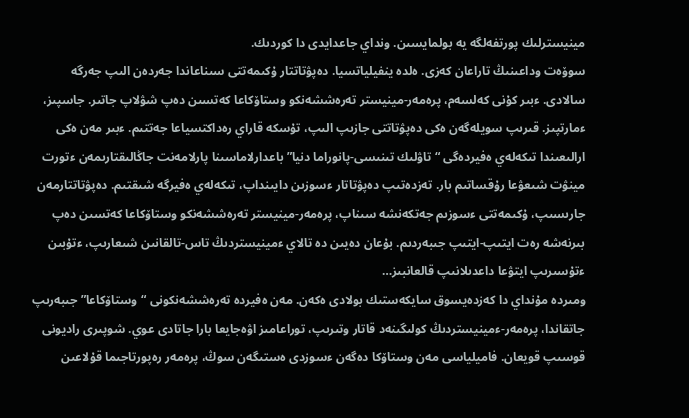مينيسترلىك پورتفەلگە يە بولمايسىن. ونداي جاعدايدى دا كوردىك.
سوۆەت وداعىنىڭ تاراعان كەزى. ەلدە ينفيلياتسيا. دەپۋتاتتار ۇكىمەتتى سىناعاندا جەردەن الىپ جەرگە سالادى. ءبىر كۇنى كەلسەم، پرەمەر-مينيستر تەرەششەنكو وستاۆكاعا كەتسىن دەپ شۋلاپ جاتىر. جاسپىز، ءمارتپىز. قىرىپ سويلەگەن ەكى دەپۋتاتتى جازىپ الىپ، تۇسكە قاراي رەداكتسياعا جەتتىم. ءبىر مەن ەكى ارالىعىندا تىكەلەي ەفيردەگى “تاۋلىك تىنىسى-پانوراما دنيا” باعدارلاماسىنا پارلامەنت جاڭالىقتارىمەن ءتورت مينۋت شىعۋعا رۇقساتىم بار. تەزدەتىپ دەپۋتاتار ءسوزىن دايىنداپ، تىكەلەي ەفيرگە شىقتىم. دەپۋتاتتارمەن جارىسىپ، ۇكىمەتتى ءسوزىم جەتكەنشە سىناپ، پرەمەر-مينيستر تەرەششەنكو وستاۆكاعا كەتسىن دەپ بىرنەشە رەت ايتىپ-ايتىپ جىبەردىم. بۇعان دەيىن دە تالاي ءمينيستردىڭ تاس-تالقانىن شىعارىپ، ءتۇبىن ءتۇسىرىپ ايتۋعا داعدىلانىپ قالعانبىز…
ومىردە مۇنداي دا كەزدەيسوق سايكەستىك بولادى ەكەن. مەن ەفيردە تەرەششەنكونى “وستاۆكاعا” جىبەرىپ جاتقاندا، پرەمەر-ءمينيستردىڭ كولىگىنەد قاتار وتىرىپ، توراعامىز اۋەجايعا بارا جاتادى عوي. شوپىرى راديونى قوسىپ قويعان. فاميلياسى مەن وستاۆكا دەگەن ءسوزدى ەستىگەن سوڭ، پرەمەر رەپورتاجىما قۇلاعىن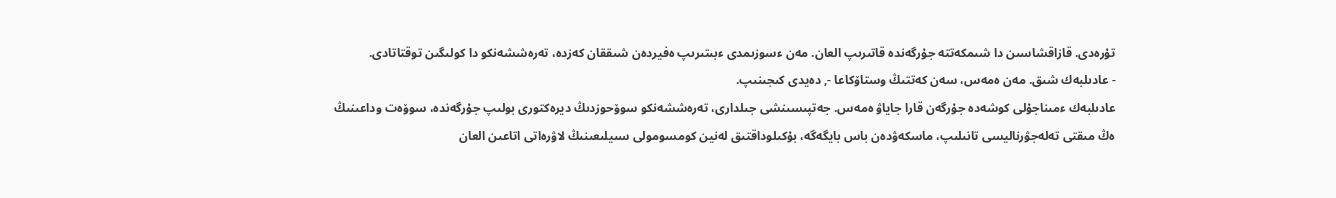تۇرەدى. قازاقشاسىن دا شىمكەتتە جۇرگەندە قاتىرىپ العان. مەن ءسوزىمدى ءبىتىرىپ ەفيردەن شىققان كەزدە، تەرەششەنكو دا كولىگىن توقتاتادى.
- عادىلبەك شىق. مەن ەمەس، سەن كەتتىڭ وستاۆكاعا -, دەيدى كىجىنىپ.
عادىلبەك ءمىناجۇلى كوشەدە جۇرگەن قارا جاياۋ ەمەس. جەتپىسىنشى جىلدارى، تەرەششەنكو سوۆحوزدىڭ ديرەكتورى بولىپ جۇرگەندە، سوۆەت وداعىنىڭ ەڭ مىقتى تەلەجۋرناليسى تانىلىپ، ماسكەۋدەن باس بايگەگە، بۇكىلوداقتىق لەنين كومسومولى سىيلىعىنىڭ لاۋرەاتى اتاعىن العان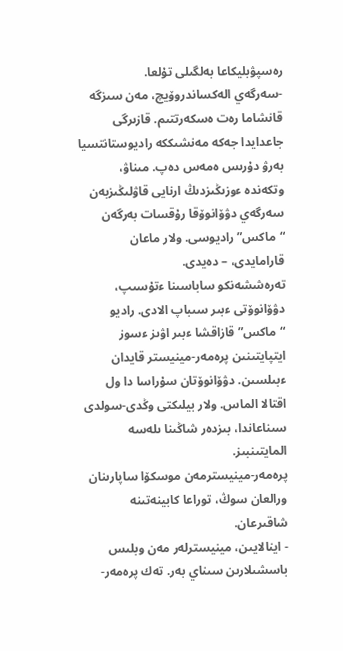رەسپۋبليكاعا بەلگىلى تۇلعا.
-سەرگەي الەكساندروۆيچ، مەن سىزگە قانشاما رەت ەسكەرتتىم. قازىرگى جاعدايدا جەكە مەنشىككە راديوستانتسيا بەرۋ دۇرىس ەمەس دەپ. مىناۋ، وتكەندە ءوزىڭىزدىڭ ارنايى قاۋلىڭىزبەن سەرگەي دۋۆانوۆقا رۇقسات بەرگەن “ماكس” راديوسى. ولار ماعان قارامايدى، – دەيدى.
تەرەششەنكو ساباسىنا ءتۇسىپ، دۋۆانوۆتى ءبىر سىباپ الادى. راديو “ماكس” قازاقشا ءبىر اۋىز ءسوز ايتپايتىنىن پرەمەر-مينيستر قايدان ءبىلسىن. دۋۆانوۆتان سۇراسا دا ول اقتالا الماس. ولار بيلىكتى وڭدى-سولدى سىناعاندا، بىزدەر شاڭىنا ىلەسە المايتىنبىز.
پرەمەر-مينيسترمەن موسكۆا ساپارىنان ورالعان سوڭ، توراعا كابينەتىنە شاقىرعان.
- اينالايىن، مينيسترلەر مەن وبلىس باسشىلارىن سىناي بەر. تەك پرەمەر-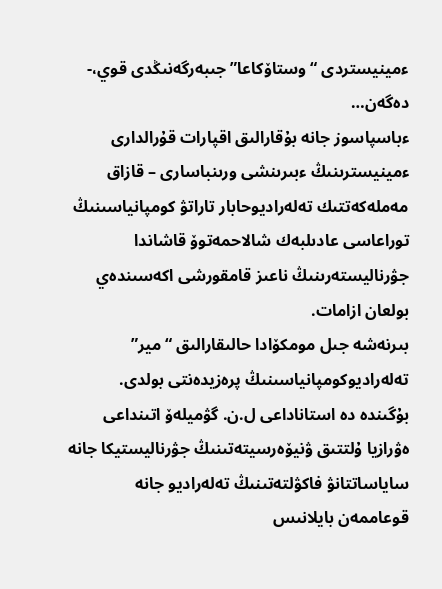ءمينيستردى “وستاۆكاعا” جىبەرگەنىڭدى قوي،- دەگەن…
ءباسپاسوز جانە بۇقارالىق اقپارات قۇرالدارى ءمينيسترىنىڭ ءبىرىنشى ورىنباسارى – قازاق مەملەكەتتىك تەلەراديوحابار تاراتۋ كومپانياسىنىڭ توراعاسى عادىلبەك شالاحمەتوۆ قاشاندا جۋرناليستەرىنىڭ ناعىز قامقورشى اكەسىندەي بولعان ازامات.
بىرنەشە جىل مومكۆادا حالىقارالىق “مير” تەلەراديوكومپانياسىنىڭ پرەزيدەنتى بولدى.
بۇگىندە دە استاناداعى ل.ن. گۋميلەۆ اتىنداعى ەۋرازيا ۇلتتىق ۋنيۆەرسيتەتىنىڭ جۋرناليستيكا جانە ساياساتتانۋ فاكۋلتەتىنىڭ تەلەراديو جانە قوعاممەن بايلانىس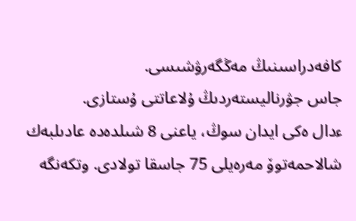كافەدراسىنىڭ مەڭگەرۋشىسى.
جاس جۋرناليستەردىڭ ۇلاعاتتى ۇستازى.
ءدال ەكى ايدان سوڭ، ياعنى 8 شىلدەدە عادىلبەك شالاحمەتوۆ مەرەيلى 75 جاسقا تولادى. وتكەنگە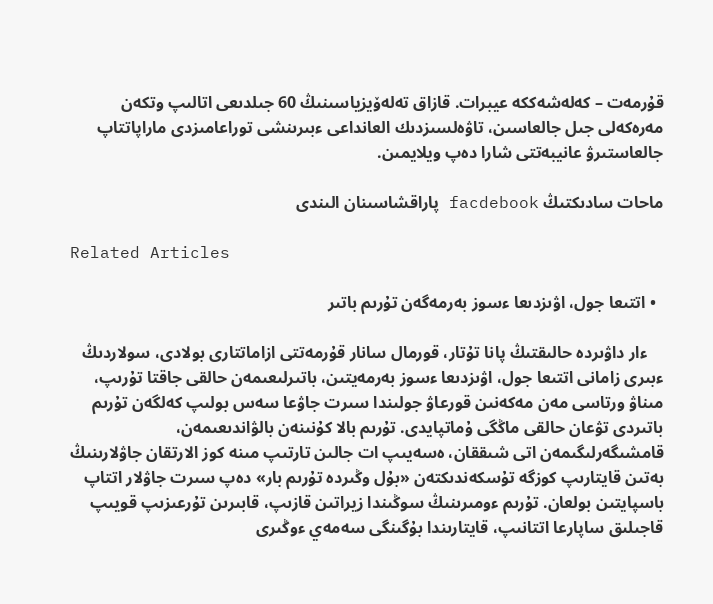قۇرمەت – كەلەشەككە عيبرات. قازاق تەلەۆيزياسىنىڭ 60 جىلدىعى اتالىپ وتكەن مەرەكەلى جىل جالعاسىن، تاۋەلسىزدىك العانداعى ءبىرىنشى توراعامىزدى ماراپاتتاپ جالعاستىرۋ عانيبەتتى شارا دەپ ويلايمىن.

ماحات سادىكتىڭ facdebook پاراقشاسىنان الىندى

Related Articles

  • اتتىعا جول، اۋىزدىعا ءسوز بەرمەگەن تۇرىم باتىر

    ءار داۋىردە حالىقتىڭ پانا تۇتار، قورمال سانار قۇرمەتتى ازاماتتارى بولادى، سولاردىڭ ءبىرى زامانى اتتىعا جول، اۋىزدىعا ءسوز بەرمەيتىن، باتىرلىعىمەن حالقى جاقتا تۇرىپ، مىناۋ ورتاسى مەن مەكەنىن قورعاۋ جولىندا سىرت جاۋعا سەس بولىپ كەلگەن تۇرىم باتىردى تۋعان حالقى ماڭگى ۇماتپايدى. تۇرىم بالا كۇنىنەن بالۋاندىعىمەن، قامشىگەرلىگىمەن اتى شىققان، ەسەيىپ ات جالىن تارتىپ مىنە كوز الارتقان جاۋلارىنىڭ بەتىن قايتارىپ كوزگە تۇسكەندىكتەن «بۇل وڭىردە تۇرىم بار» دەپ سىرت جاۋلار اتتاپ باسپايتىن بولعان. تۇرىم ءومىرىنىڭ سوڭىندا زيراتىن قازىپ، قابىرىن تۇرعىزىپ قويىپ قاجىلىق ساپارعا اتتانىپ، قايتارىندا بۇگىنگى سەمەي ءوڭىرى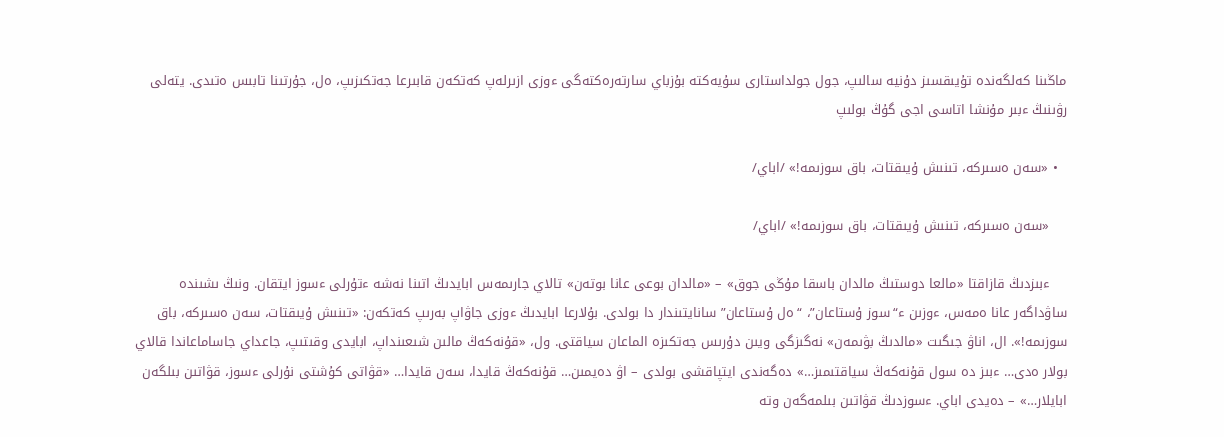ماڭىنا كەلگەندە تۇيىقسىز دۇنيە سالىپ، جول جولداستارى سۇيەكتە بۇزباي سارتەرەكتەگى ءوزى ازىرلەپ كەتكەن قابىرعا جەتكىزىپ، ەل، جۇرتىنا تابىس ەتىدى. يتەلى رۋىنىڭ ءبىر مۇنشا اتاسى اجى گۇڭ بولىپ

  • «سەن ەسىركە، تىنىش ۇيىقتات، باق سوزىمە!» /اباي/

    «سەن ەسىركە، تىنىش ۇيىقتات، باق سوزىمە!» /اباي/

    ءبىزدىڭ قازاقتا «مالعا دوستىڭ مالدان باسقا مۇڭى جوق» – «مالدان بوعى عانا بوتەن» تالاي جارىمەس ابايدىڭ اتىنا نەشە ءتۇرلى ءسوز ايتقان. ونىڭ ىشىندە ساۋداگەر عانا ەمەس، ءوزىن ء“سوز ۇستاعان”، “ەل ۇستاعان” سانايتىندار دا بولدى. بۇلارعا ابايدىڭ ءوزى جاۋاپ بەرىپ كەتكەن: «تىنىش ۇيىقتات، سەن ەسىركە، باق سوزىمە!». ال، اناۋ جىگىت «مالدىڭ بۋىمەن» نەگىزگى ويىن دۇرىس جەتكىزە الماعان سياقتى. ول، «قۇنەكەڭ مالىن شىعىنداپ، ابايدى وقىتىپ، جاعداي جاساماعاندا قالاي بولار ەدى… ءبىز دە سول قۇنەكەڭ سياقتىمىز…» دەگەندى ايتپاقشى بولدى – اۋ دەيمىن… قۇنەكەڭ قايدا، سەن قايدا… «قۋاتى كۇشتى نۇرلى ءسوز، قۋاتىن بىلگەن ابايلار…» – دەيدى اباي. ءسوزدىڭ قۋاتىن بىلمەگەن وتە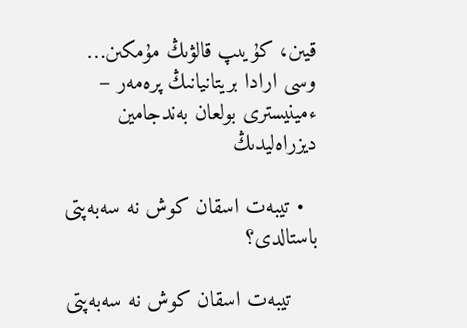قيىن، كۇيىپ قالۋىڭ مۇمكىن… وسى ارادا بريتانيانىڭ پرەمەر – ءمينيسترى بولعان بەندجامين ديزراەليدىڭ

  • تيبەت اسقان كوش نە سەبەپتى باستالدى؟

    تيبەت اسقان كوش نە سەبەپتى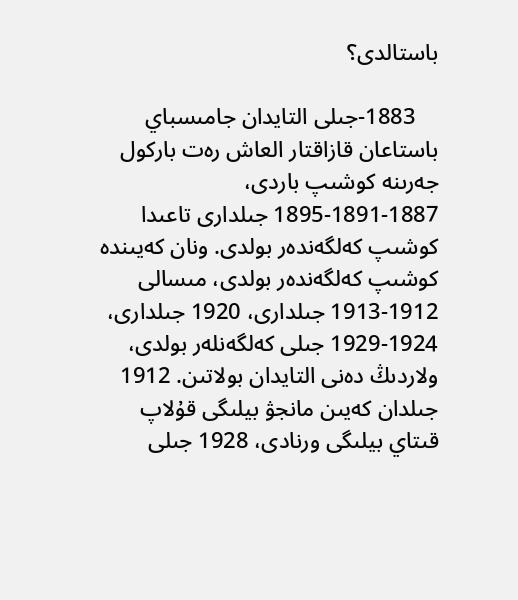باستالدى؟

    1883-جىلى التايدان جامىسباي باستاعان قازاقتار العاش رەت باركول جەرىنە كوشىپ باردى، 1887-1891-1895 جىلدارى تاعىدا كوشىپ كەلگەندەر بولدى. ونان كەيىندە كوشىپ كەلگەندەر بولدى، مىسالى 1912-1913 جىلدارى، 1920 جىلدارى، 1924-1929 جىلى كەلگەنلەر بولدى، ولاردىڭ دەنى التايدان بولاتىن. 1912 جىلدان كەيىن مانجۋ بيلىگى قۇلاپ قىتاي بيلىگى ورنادى، 1928 جىلى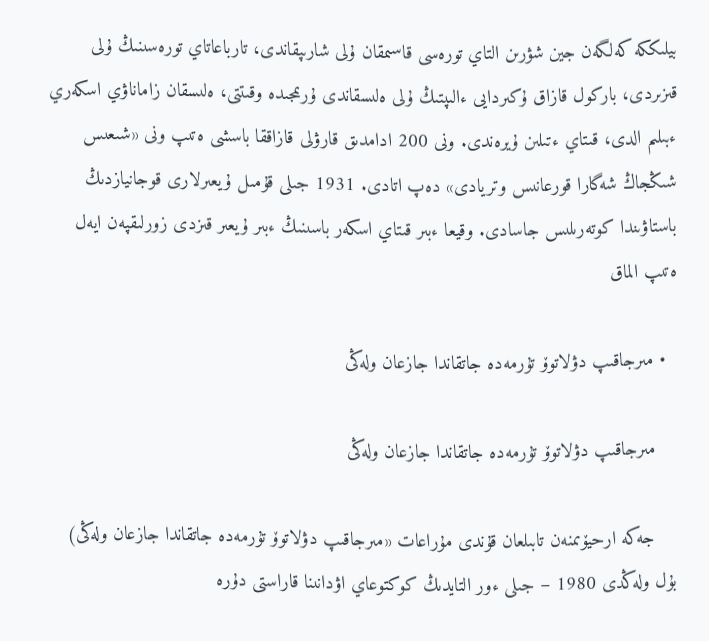بيلىككە كەلگەن جين شۋرىن التاي تورەسى قاسىمقان ۇلى شارىپقاندى، تارباعاتاي تورەسىنىڭ ۇلى قىزىردى، باركول قازاق ۇكىردايى ءالىپتىڭ ۇلى ەلىسقاندى ۇرىمجىدە وقىتتى، ەلىسقان زاماناۋي اسكەري ءبىلىم الدى، قىتاي ءتىلىن ۇيرەندى. ونى 200 ادامدىق قارۋلى قازاققا باسشى ەتىپ ونى «شىعىس شىڭجاڭ شەگارا قورعانىس وتريادى» دەپ اتادى. 1931 جىلى قۇمىل ۇيعىرلارى قوجانيازدىڭ باستاۋىندا كوتەرىلىس جاسادى. وقيعا ءبىر قىتاي اسكەر باسىنىڭ ءبىر ۇيعىر قىزدى زورلىقپەن ايەل ەتىپ الماق

  • مىرجاقىپ دۋلاتوۆ تۇرمەدە جاتقاندا جازعان ولەڭى

    مىرجاقىپ دۋلاتوۆ تۇرمەدە جاتقاندا جازعان ولەڭى

    جەكە ارحيۆىمنەن تابىلعان قۇندى مۇراعات «مىرجاقىپ دۋلاتوۆ تۇرمەدە جاتقاندا جازعان ولەڭى) بۇل ولەڭدى 1980 – جىلى ءور التايدىڭ كوكتوعاي اۋدانىنا قاراستى دۇرە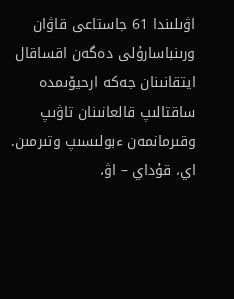اۋىلىندا 61 جاستاعى قاۋان ورىنباسارۇلى دەگەن اقساقال ايتقانىنان جەكە ارحيۆىمدە ساقتالىپ قالعانىنان تاۋىپ وقىرمانمەن ءبولىسىپ وتىرمىن. اي، قۇداي – اۋ،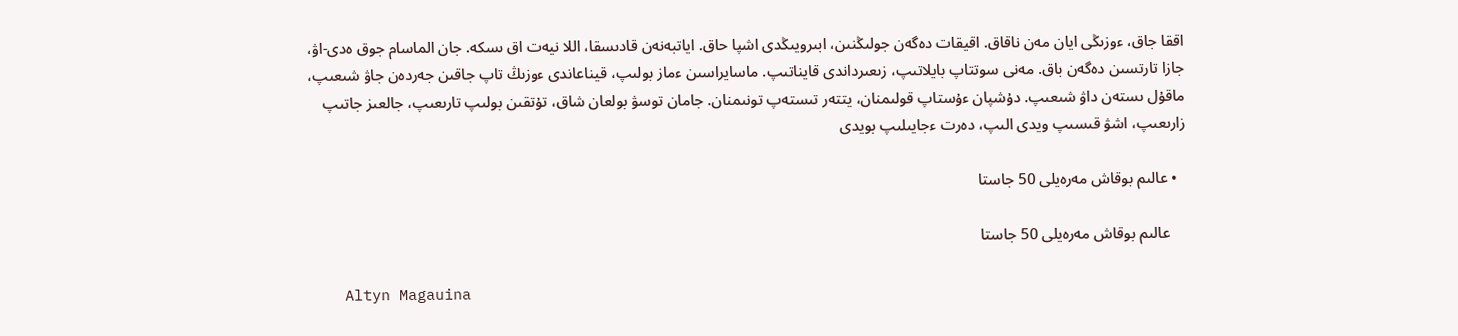اققا جاق، ءوزىڭى ايان مەن ناقاق. اقيقات دەگەن جولىڭنىن، ابىرويىڭدى اشپا حاق. اياتبەنەن قادىسقا، اللا نيەت اق ىسكە. جان الماسام جوق ەدى-اۋ، جازا تارتسىن دەگەن باق. مەنى سوتتاپ بايلاتىپ، زىعىرداندى قايناتىپ. ماسايراسىن ءماز بولىپ، قيناعاندى ءوزىڭ تاپ جاقىن جەردەن جاۋ شىعىپ، ماقۇل ىستەن داۋ شىعىپ. دۇشپان ءۇستاپ قولىمنان، يتتەر تىستەپ تونىمنان. جامان توسۋ بولعان شاق، تۇتقىن بولىپ تارىعىپ، جالعىز جاتىپ زارىعىپ، اشۋ قىسىپ ويدى الىپ، دەرت ءجايىلىپ بويدى

  • عالىم بوقاش مەرەيلى 50 جاستا

    عالىم بوقاش مەرەيلى 50 جاستا

    Altyn Magauina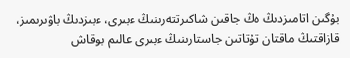بۇگىن اتامىزدىڭ ەڭ جاقىن شاكىرتتەرىنىڭ ءبىرى، ءبىزدىڭ باۋىرىمىز، قازاقتىڭ ماقتان تۇتاتىن جاستارىنىڭ ءبىرى عالىم بوقاش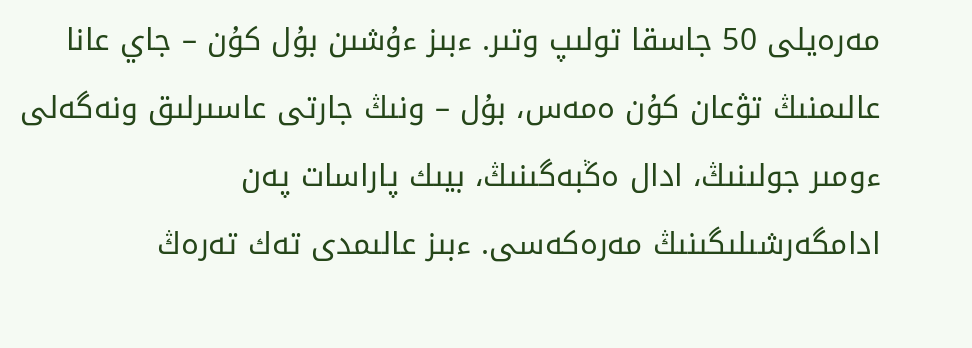مەرەيلى 50 جاسقا تولىپ وتىر. ءبىز ءۇشىن بۇل كۇن – جاي عانا عالىمنىڭ تۋعان كۇن ەمەس، بۇل – ونىڭ جارتى عاسىرلىق ونەگەلى ءومىر جولىنىڭ، ادال ەڭبەگىنىڭ، بيىك پاراسات پەن ادامگەرشىلىگىنىڭ مەرەكەسى. ءبىز عالىمدى تەك تەرەڭ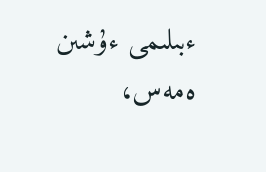ءبىلىمى ءۇشىن ەمەس،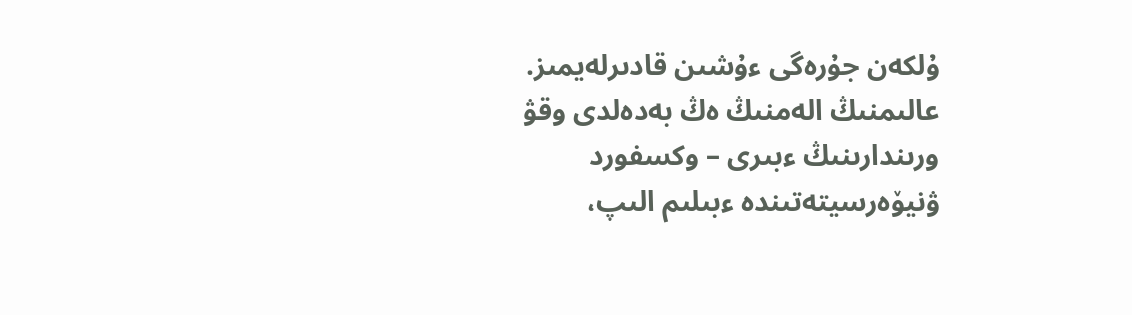ۇلكەن جۇرەگى ءۇشىن قادىرلەيمىز. عالىمنىڭ الەمنىڭ ەڭ بەدەلدى وقۋ ورىندارىنىڭ ءبىرى – وكسفورد ۋنيۆەرسيتەتىندە ءبىلىم الىپ،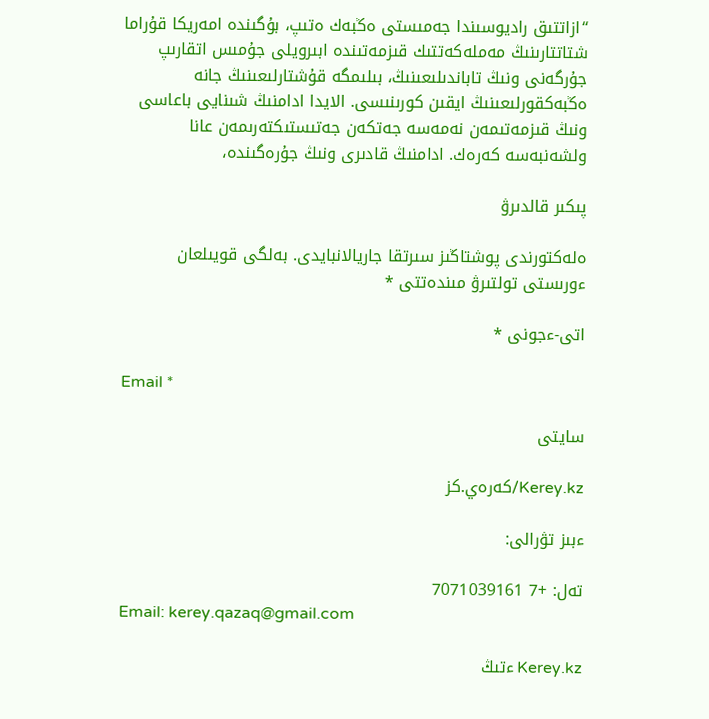“ازاتتىق راديوسىندا جەمىستى ەڭبەك ەتىپ، بۇگىندە امەريكا قۇراما شتاتتارىنىڭ مەملەكەتتىك قىزمەتىندە ابىرويلى جۇمىس اتقارىپ جۇرگەنى ونىڭ تاباندىلىعىنىڭ، بىلىمگە قۇشتارلىعىنىڭ جانە ەڭبەكقورلىعىنىڭ ايقىن كورىنىسى. الايدا ادامنىڭ شىنايى باعاسى ونىڭ قىزمەتىمەن نەمەسە جەتكەن جەتىستىكتەرىمەن عانا ولشەنبەسە كەرەك. ادامنىڭ قادىرى ونىڭ جۇرەگىندە،

پىكىر قالدىرۋ

ەلەكتورندى پوشتاڭىز سىرتقا جاريالانبايدى. بەلگى قويىلعان ءورىستى تولتىرۋ مىندەتتى *

اتى-ءجونى *

Email *

سايتى

Kerey.kz/كەرەي.كز

ءبىز تۋرالى:

تەل: +7 7071039161
Email: kerey.qazaq@gmail.com

Kerey.kz ءتىڭ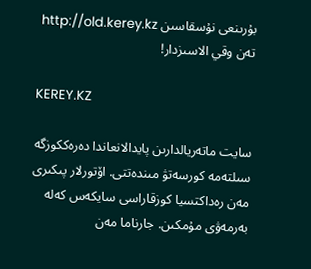بۇرىنعى نۇسقاسىن http://old.kerey.kz تەن وقي الاسىزدار!

KEREY.KZ

سايت ماتەريالدارىن پايدالانعاندا دەرەككوزگە سىلتەمە كورسەتۋ مىندەتتى. اۆتورلار پىكىرى مەن رەداكتسيا كوزقاراسى سايكەس كەلە بەرمەۋى مۇمكىن. جارناما مەن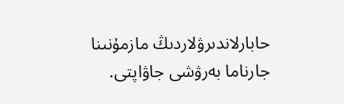حابارلاندىرۋلاردىڭ مازمۇنىنا جارناما بەرۋشى جاۋاپتى.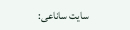سايت ساناعى: